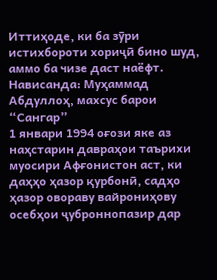Иттиҳоде, ки ба зӯри истихбороти хориҷӣ бино шуд, аммо ба чизе даст наёфт.
Нависанда: Муҳаммад Абдуллоҳ, махсус барои “Сангар”
1 январи 1994 оғози яке аз наҳстарин давраҳои таърихи муосири Афғонистон аст, ки даҳҳо ҳазор қурбонӣ, садҳо ҳазор овораву вайрониҳову осебҳои ҷуброннопазир дар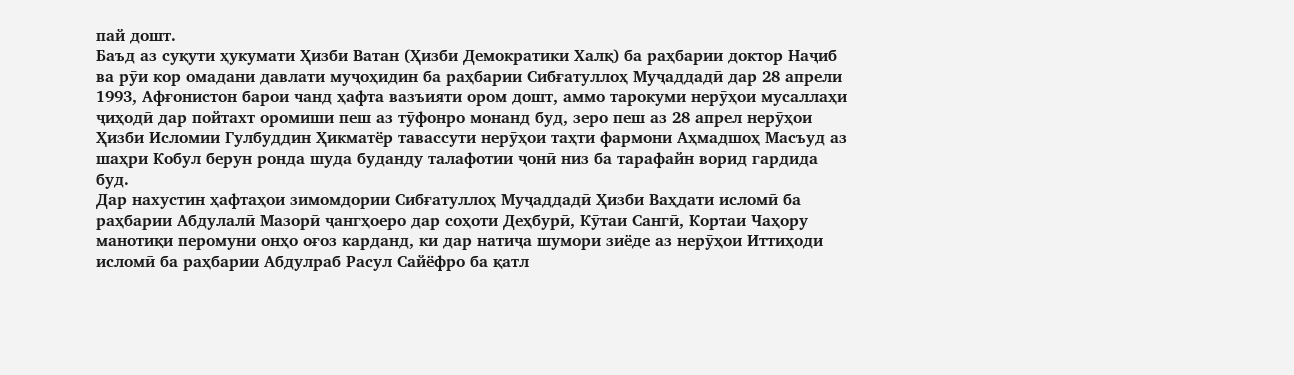пай дошт.
Баъд аз суқути ҳукумати Ҳизби Ватан (Ҳизби Демократики Халқ) ба раҳбарии доктор Наҷиб ва рӯи кор омадани давлати муҷоҳидин ба раҳбарии Сибғатуллоҳ Муҷаддадӣ дар 28 апрели 1993, Афғонистон барои чанд ҳафта вазъияти ором дошт, аммо тарокуми нерӯҳои мусаллаҳи ҷиҳодӣ дар пойтахт оромиши пеш аз тӯфонро монанд буд, зеро пеш аз 28 апрел нерӯҳои Ҳизби Исломии Гулбуддин Ҳикматёр тавассути нерӯҳои таҳти фармони Аҳмадшоҳ Масъуд аз шаҳри Кобул берун ронда шуда буданду талафотии ҷонӣ низ ба тарафайн ворид гардида буд.
Дар нахустин ҳафтаҳои зимомдории Сибғатуллоҳ Муҷаддадӣ Ҳизби Ваҳдати исломӣ ба раҳбарии Абдулалӣ Мазорӣ ҷангҳоеро дар соҳоти Деҳбурӣ, Кӯтаи Сангӣ, Кортаи Чаҳору манотиқи перомуни онҳо оғоз карданд, ки дар натиҷа шумори зиёде аз нерӯҳои Иттиҳоди исломӣ ба раҳбарии Абдулраб Расул Сайёфро ба қатл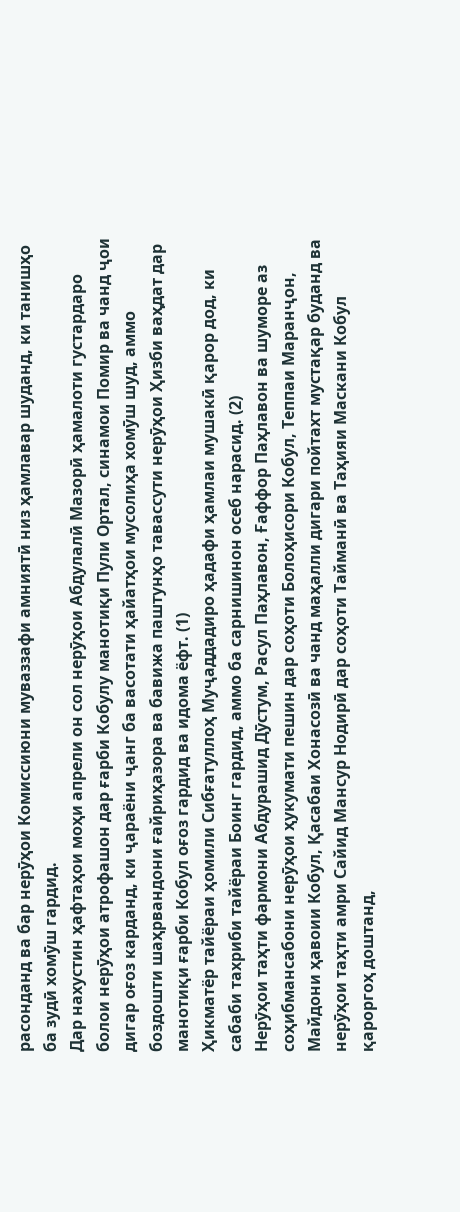расонданд ва бар нерӯҳои Комиссиюни муваззафи амниятӣ низ ҳамлавар шуданд, ки танишҳо ба зудӣ хомӯш гардид.
Дар нахустин ҳафтаҳои моҳи апрели он сол нерӯҳои Абдулалӣ Мазорӣ ҳамалоти густардаро болои нерӯҳои атрофашон дар ғарби Кобулу манотиқи Пули Ортал, синамои Помир ва чанд ҷои дигар оғоз карданд, ки ҷараёни ҷанг ба васотати ҳайатҳои мусолиҳа хомӯш шуд, аммо боздошти шаҳрвандони ғайриҳазора ва бавижа паштунҳо тавассути нерӯҳои Ҳизби ваҳдат дар манотиқи ғарби Кобул оғоз гардид ва идома ёфт. (1)
Ҳикматёр тайёраи ҳомили Сибғатуллоҳ Муҷаддадиро ҳадафи ҳамлаи мушакӣ қарор дод, ки сабаби тахриби тайёраи Боинг гардид, аммо ба сарнишинон осеб нарасид. (2)
Нерӯҳои таҳти фармони Абдурашид Дӯстум, Расул Паҳлавон, Ғаффор Паҳлавон ва шуморе аз соҳибмансабони нерӯҳои ҳукумати пешин дар соҳоти Болоҳисори Кобул, Теппаи Маранҷон, Майдони ҳавоии Кобул, Қасабаи Хонасозӣ ва чанд маҳалли дигари пойтахт мустақар буданд ва нерӯҳои таҳти амри Сайид Мансур Нодирӣ дар соҳоти Тайманӣ ва Таҳияи Маскани Кобул қароргоҳ доштанд,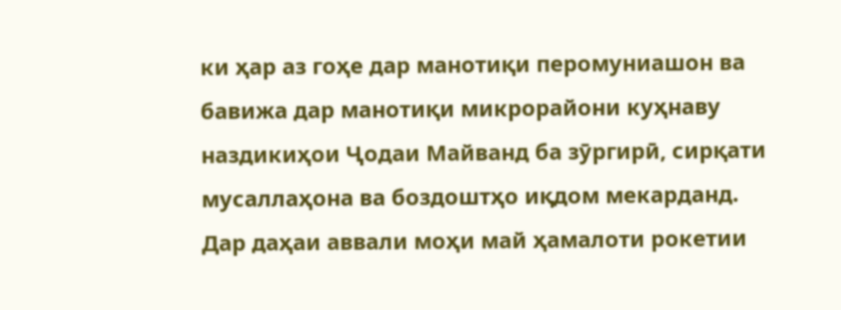ки ҳар аз гоҳе дар манотиқи перомуниашон ва бавижа дар манотиқи микрорайони куҳнаву наздикиҳои Ҷодаи Майванд ба зӯргирӣ, сирқати мусаллаҳона ва боздоштҳо иқдом мекарданд.
Дар даҳаи аввали моҳи май ҳамалоти рокетии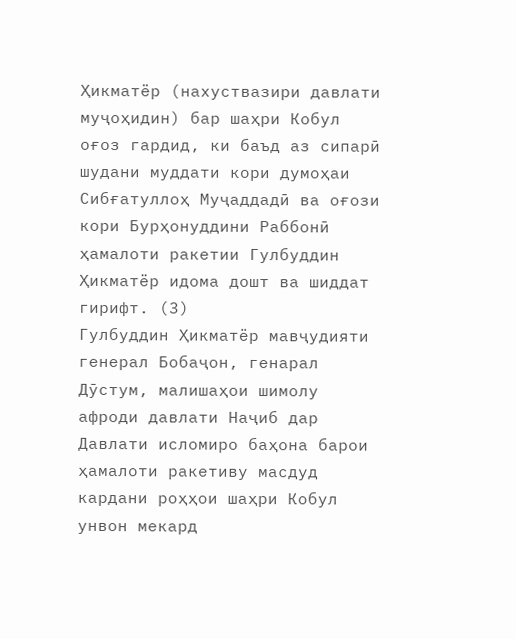Ҳикматёр (нахуствазири давлати муҷоҳидин) бар шаҳри Кобул оғоз гардид, ки баъд аз сипарӣ шудани муддати кори думоҳаи Сибғатуллоҳ Муҷаддадӣ ва оғози кори Бурҳонуддини Раббонӣ ҳамалоти ракетии Гулбуддин Ҳикматёр идома дошт ва шиддат гирифт. (3)
Гулбуддин Ҳикматёр мавҷудияти генерал Бобаҷон, генарал Дӯстум, малишаҳои шимолу афроди давлати Наҷиб дар Давлати исломиро баҳона барои ҳамалоти ракетиву масдуд кардани роҳҳои шаҳри Кобул унвон мекард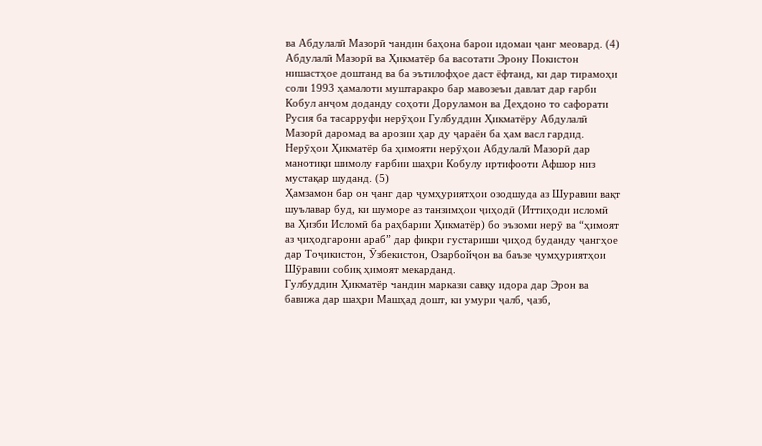ва Абдулалӣ Мазорӣ чандин баҳона барои идомаи ҷанг меовард. (4)
Абдулалӣ Мазорӣ ва Ҳикматёр ба васотати Эрону Покистон нишастҳое доштанд ва ба эътилофҳое даст ёфтанд, ки дар тирамоҳи соли 1993 ҳамалоти муштаракро бар мавозеъи давлат дар ғарби Кобул анҷом доданду соҳоти Доруламон ва Деҳдоно то сафорати Русия ба тасарруфи нерӯҳои Гулбуддин Ҳикматёру Абдулалӣ Мазорӣ даромад ва арозии ҳар ду ҷараён ба ҳам васл гардид. Нерӯҳои Ҳикматёр ба ҳимояти нерӯҳои Абдулалӣ Мазорӣ дар манотиқи шимолу ғарбии шаҳри Кобулу иртифооти Афшор низ мустақар шуданд. (5)
Ҳамзамон бар он ҷанг дар ҷумҳуриятҳои озодшуда аз Шуравии вақт шуълавар буд, ки шуморе аз танзимҳои ҷиҳодӣ (Иттиҳоди исломӣ ва Ҳизби Исломӣ ба раҳбарии Ҳикматёр) бо эъзоми нерӯ ва “ҳимоят аз ҷиҳодгарони араб” дар фикри густариши ҷиҳод буданду ҷангҳое дар Тоҷикистон, Ӯзбекистон, Озарбойҷон ва баъзе ҷумҳуриятҳои Шӯравии собиқ ҳимоят мекарданд.
Гулбуддин Ҳикматёр чандин маркази савқу идора дар Эрон ва бавижа дар шаҳри Машҳад дошт, ки умури ҷалб, ҷазб,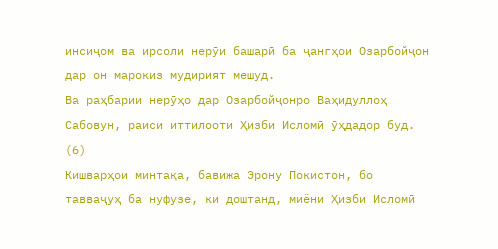инсиҷом ва ирсоли нерӯи башарӣ ба ҷангҳои Озарбойҷон дар он марокиз мудирият мешуд.
Ва раҳбарии нерӯҳо дар Озарбойҷонро Ваҳидуллоҳ Сабовун, раиси иттилооти Ҳизби Исломӣ ӯҳдадор буд. (6)
Кишварҳои минтақа, бавижа Эрону Покистон, бо тавваҷуҳ ба нуфузе, ки доштанд, миёни Ҳизби Исломӣ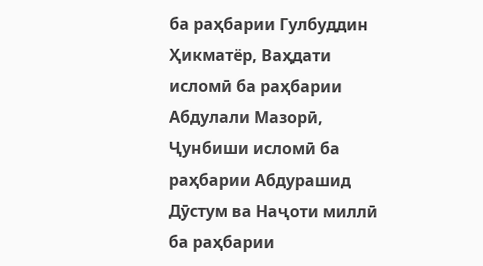ба раҳбарии Гулбуддин Ҳикматёр, Ваҳдати исломӣ ба раҳбарии Абдулали Мазорӣ, Ҷунбиши исломӣ ба раҳбарии Абдурашид Дӯстум ва Наҷоти миллӣ ба раҳбарии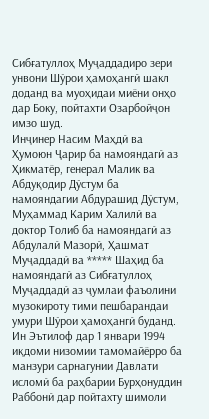Сибғатуллоҳ Муҷаддадиро зери унвони Шӯрои ҳамоҳангӣ шакл доданд ва муоҳидаи миёни онҳо дар Боку, пойтахти Озарбойҷон имзо шуд.
Инҷинер Насим Маҳдӣ ва Ҳумоюн Ҷарир ба намояндагӣ аз Ҳикматёр, генерал Малик ва Абдуқодир Дӯстум ба намояндагии Абдурашид Дӯстум, Муҳаммад Карим Халилӣ ва доктор Толиб ба намояндагӣ аз Абдулалӣ Мазорӣ, Ҳашмат Муҷаддадӣ ва ***** Шаҳид ба намояндагӣ аз Сибғатуллоҳ Муҷаддадӣ аз ҷумлаи фаъолини музокироту тими пешбарандаи умури Шӯрои ҳамоҳангӣ буданд.
Ин Эътилоф дар 1 январи 1994 иқдоми низомии тамомайёрро ба манзури сарнагунии Давлати исломӣ ба раҳбарии Бурҳонуддин Раббонӣ дар пойтахту шимоли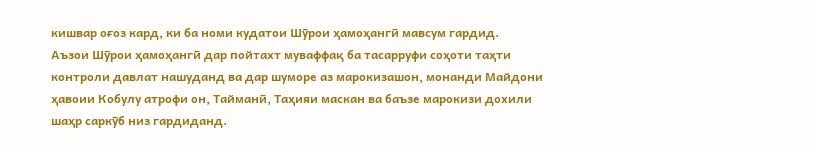кишвар оғоз кард, ки ба номи кудатои Шӯрои ҳамоҳангӣ мавсум гардид.
Аъзои Шӯрои ҳамоҳангӣ дар пойтахт муваффақ ба тасарруфи соҳоти таҳти контроли давлат нашуданд ва дар шуморе аз марокизашон, монанди Майдони ҳавоии Кобулу атрофи он, Тайманӣ, Таҳияи маскан ва баъзе марокизи дохили шаҳр саркӯб низ гардиданд.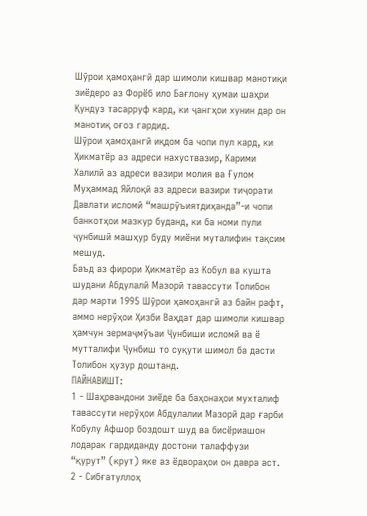Шӯрои ҳамоҳангӣ дар шимоли кишвар манотиқи зиёдеро аз Форёб ило Бағлону ҳумаи шаҳри Қундуз тасарруф кард, ки ҷангҳои хунин дар он манотиқ оғоз гардид.
Шӯрои ҳамоҳангӣ иқдом ба чопи пул кард, ки Ҳикматёр аз адреси нахуствазир, Карими Халилӣ аз адреси вазири молия ва Ғулом Муҳаммад Яйлоқӣ аз адреси вазири тиҷорати Давлати исломӣ “машрӯъиятдиҳанда”-и чопи банкотҳои мазкур буданд, ки ба номи пули ҷунбишӣ машҳур буду миёни муталифин тақсим мешуд.
Баъд аз фирори Ҳикматёр аз Кобул ва кушта шудани Абдулалӣ Мазорӣ тавассути Толибон дар марти 1995 Шӯрои ҳамоҳангӣ аз байн рафт, аммо нерӯҳои Ҳизби Ваҳдат дар шимоли кишвар ҳамчун зермаҷмӯъаи Ҷунбиши исломӣ ва ё мутталифи Ҷунбиш то суқути шимол ба дасти Толибон ҳузур доштанд.
ПАЙНАВИШТ:
1 - Шаҳрвандони зиёде ба баҳонаҳои мухталиф тавассути нерӯҳои Абдулалии Мазорӣ дар ғарби Кобулу Афшор боздошт шуд ва бисёриашон лодарак гардиданду достони талаффузи “қурут” (крут) яке аз ёдвораҳои он давра аст.
2 - Сибғатуллоҳ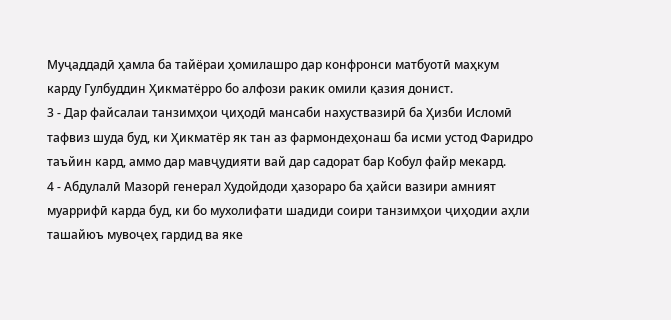Муҷаддадӣ ҳамла ба тайёраи ҳомилашро дар конфронси матбуотӣ маҳкум карду Гулбуддин Ҳикматёрро бо алфози ракик омили қазия донист.
3 - Дар файсалаи танзимҳои ҷиҳодӣ мансаби нахуствазирӣ ба Ҳизби Исломӣ тафвиз шуда буд, ки Ҳикматёр як тан аз фармондеҳонаш ба исми устод Фаридро таъйин кард, аммо дар мавҷудияти вай дар садорат бар Кобул файр мекард.
4 - Абдулалӣ Мазорӣ генерал Худойдоди ҳазораро ба ҳайси вазири амният муаррифӣ карда буд, ки бо мухолифати шадиди соири танзимҳои ҷиҳодии аҳли ташайюъ мувоҷеҳ гардид ва яке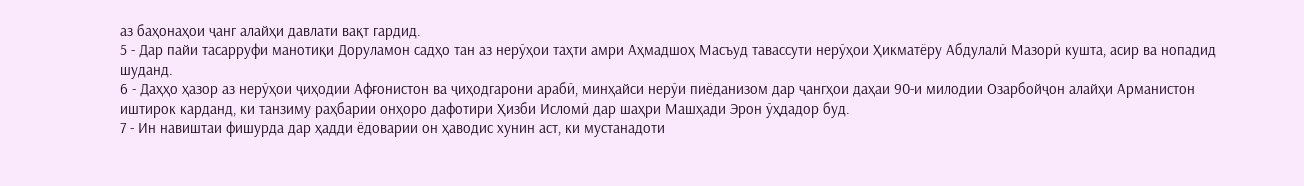аз баҳонаҳои ҷанг алайҳи давлати вақт гардид.
5 - Дар пайи тасарруфи манотиқи Доруламон садҳо тан аз нерӯҳои таҳти амри Аҳмадшоҳ Масъуд тавассути нерӯҳои Ҳикматёру Абдулалӣ Мазорӣ кушта, асир ва нопадид шуданд.
6 - Даҳҳо ҳазор аз нерӯҳои ҷиҳодии Афғонистон ва ҷиҳодгарони арабӣ, минҳайси нерӯи пиёданизом дар ҷангҳои даҳаи 90-и милодии Озарбойҷон алайҳи Арманистон иштирок карданд, ки танзиму раҳбарии онҳоро дафотири Ҳизби Исломӣ дар шаҳри Машҳади Эрон ӯҳдадор буд.
7 - Ин навиштаи фишурда дар ҳадди ёдоварии он ҳаводис хунин аст, ки мустанадоти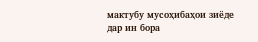мактубу мусоҳибаҳои зиёде дар ин бора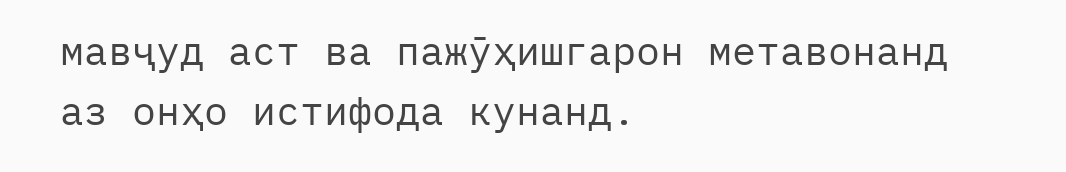мавҷуд аст ва пажӯҳишгарон метавонанд аз онҳо истифода кунанд.